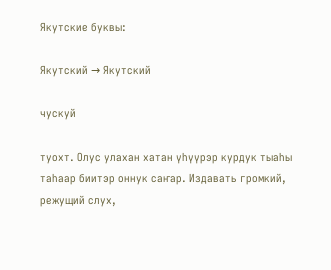Якутские буквы:

Якутский → Якутский

чускуй

туохт. Олус улахан хатан үһүүрэр курдук тыаһы таһаар биитэр оннук саҥар. Издавать громкий, режущий слух,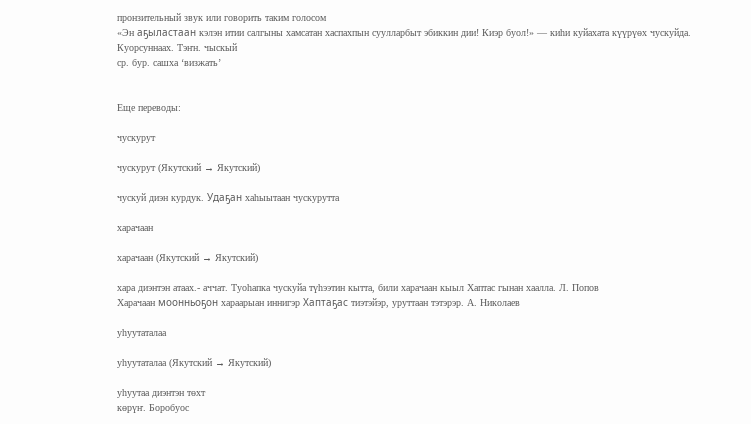пронзительный звук или говорить таким голосом
«Эн аҕыластаан кэлэн итии салгыны хамсатан хаспахпын суулларбыт эбиккин дии! Киэр буол!» — киһи куйахата күүрүөх чускуйда. Куорсуннаах. Тэҥн. чыскый
ср. бур. сашха ‘визжать’


Еще переводы:

чускурут

чускурут (Якутский → Якутский)

чускуй диэн курдук. Удаҕан хаһыытаан чускурутта

харачаан

харачаан (Якутский → Якутский)

хара диэнтэн атаах.- аччат. Туоһапка чускуйа түһээтин кытта, били харачаан кыыл Хаптас гынан хаалла. Л. Попов
Харачаан моонньоҕон хараарыан иннигэр Хаптаҕас тиэтэйэр, уруттаан тэтэрэр. А. Николаев

уһуутаталаа

уһуутаталаа (Якутский → Якутский)

уһуутаа диэнтэн төхт
көрүҥ. Боробуос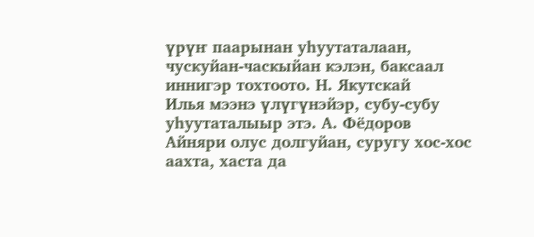үрүҥ паарынан уһуутаталаан, чускуйан-часкыйан кэлэн, баксаал иннигэр тохтоото. Н. Якутскай
Илья мээнэ үлүгүнэйэр, субу-субу уһуутаталыыр этэ. А. Фёдоров
Айняри олус долгуйан, суругу хос-хос аахта, хаста да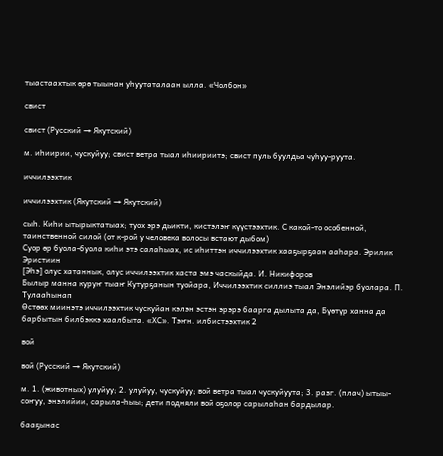тыастаахтык өрө тыынан уһуутаталаан ылла. «Чолбон»

свист

свист (Русский → Якутский)

м. иһиирии, чускуйуу; свист ветра тыал иһиириитэ; свист пуль буулдьа чуһуу-руута.

иччилээхтик

иччилээхтик (Якутский → Якутский)

сыһ. Киһи ытырыктатыах; туох эрэ дьикти, кистэлэҥ күүстээхтик. С какой-то особенной, таинственной силой (от к-рой у человека волосы встают дыбом)
Суор өр буола-буола киһи этэ салаһыах, ис иһиттэн иччилээхтик хааҕырҕаан ааһара. Эрилик Эристиин
[Эһэ] олус хатаннык, олус иччилээхтик хаста эмэ часкыйда. И. Никифоров
Былыр манна куруҥ тыаҥ Кутурҕанын туойара, Иччилээхтик силлиэ тыал Энэлийэр буолара. П. Тулааһынап
Өстөөх миинэтэ иччилээхтик чускуйан кэлэн эстэн эрэрэ баарга дылыта да, Бүөтүр ханна да барбытын билбэккэ хаалбыта. «ХС». Тэҥн. илбистээхтик 2

вой

вой (Русский → Якутский)

м. 1. (животных) улуйуу; 2. улуйуу, чускуйуу; вой ветра тыал чускуйуута; 3. разг. (плач) ытыы-соҥуу, энэлийии, сарыла-һыы; дети подняли вой оҕолор сарылаһан бардылар.

бааҕынас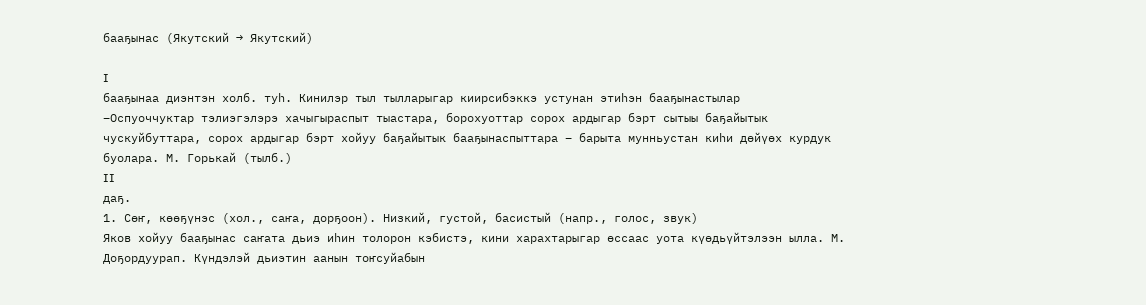бааҕынас (Якутский → Якутский)

I
бааҕынаа диэнтэн холб. туһ. Кинилэр тыл тылларыгар киирсибэккэ устунан этиһэн бааҕынастылар
–Оспуоччуктар тэлиэгэлэрэ хачыгыраспыт тыастара, борохуоттар сорох ардыгар бэрт сытыы баҕайытык чускуйбуттара, сорох ардыгар бэрт хойуу баҕайытык бааҕынаспыттара – барыта мунньустан киһи дөйүөх курдук буолара. М. Горькай (тылб.)
II
даҕ.
1. Сөҥ, көөҕүнэс (хол., саҥа, дорҕоон). Низкий, густой, басистый (напр., голос, звук)
Яков хойуу бааҕынас саҥата дьиэ иһин толорон кэбистэ, кини харахтарыгар өссаас уота күөдьүйтэлээн ылла. М. Доҕордуурап. Күндэлэй дьиэтин аанын тоҥсуйабын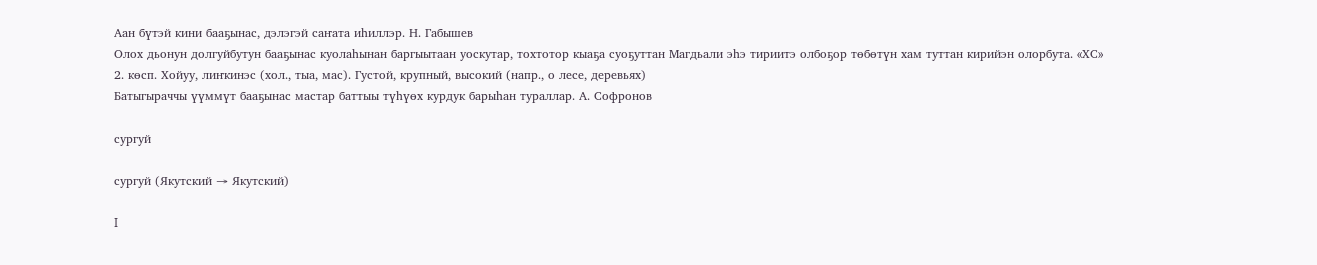Аан бүтэй кини бааҕынас, дэлэгэй саҥата иһиллэр. Н. Габышев
Олох дьонун долгуйбутун бааҕынас куолаһынан баргыытаан уоскутар, тохтотор кыаҕа суоҕуттан Магдьали эһэ тириитэ олбоҕор төбөтүн хам туттан кирийэн олорбута. «ХС»
2. көсп. Хойуу, лиҥкинэс (хол., тыа, мас). Густой, крупный, высокий (напр., о лесе, деревьях)
Батыгыраччы үүммүт бааҕынас мастар баттыы түһүөх курдук барыһан тураллар. А. Софронов

сургуй

сургуй (Якутский → Якутский)

I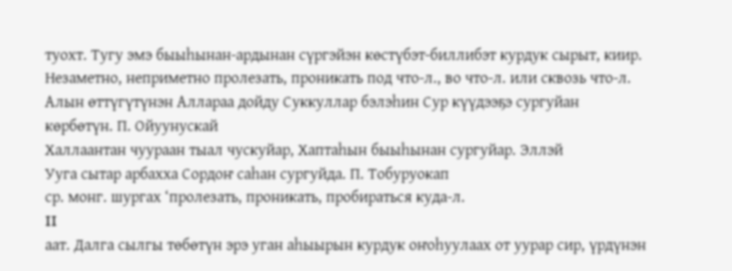туохт. Тугу эмэ быыһынан-ардынан сүргэйэн көстүбэт-биллибэт курдук сырыт, киир. Незаметно, неприметно пролезать, проникать под что-л., во что-л. или сквозь что-л. Алын өттүгүтүнэн Аллараа дойду Суккуллар бэлэһин Сур күүдээҕэ сургуйан көрбөтүн. П. Ойуунускай
Халлаантан чуураан тыал чускуйар, Хаптаһын быыһынан сургуйар. Эллэй
Ууга сытар арбахха Сордоҥ саһан сургуйда. П. Тобуруокап
ср. монг. шургах ‘пролезать, проникать, пробираться куда-л.
II
аат. Далга сылгы төбөтүн эрэ уган аһыырын курдук оҥоһуулаах от уурар сир, үрдүнэн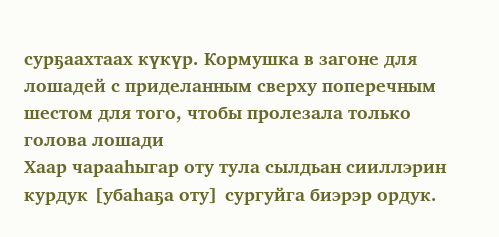сурҕаахтаах күкүр. Кормушка в загоне для лошадей с приделанным сверху поперечным шестом для того, чтобы пролезала только голова лошади
Хаар чарааһыгар оту тула сылдьан сииллэрин курдук [убаһаҕа оту] сургуйга биэрэр ордук.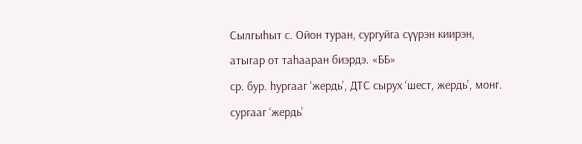Сылгыһыт с. Ойон туран, сургуйга сүүрэн киирэн, атыгар от таһааран биэрдэ. «ББ»
ср. бур. һургааг ‘жердь’, ДТС сырух ‘шест, жердь’, монг. сургааг ‘жердь’